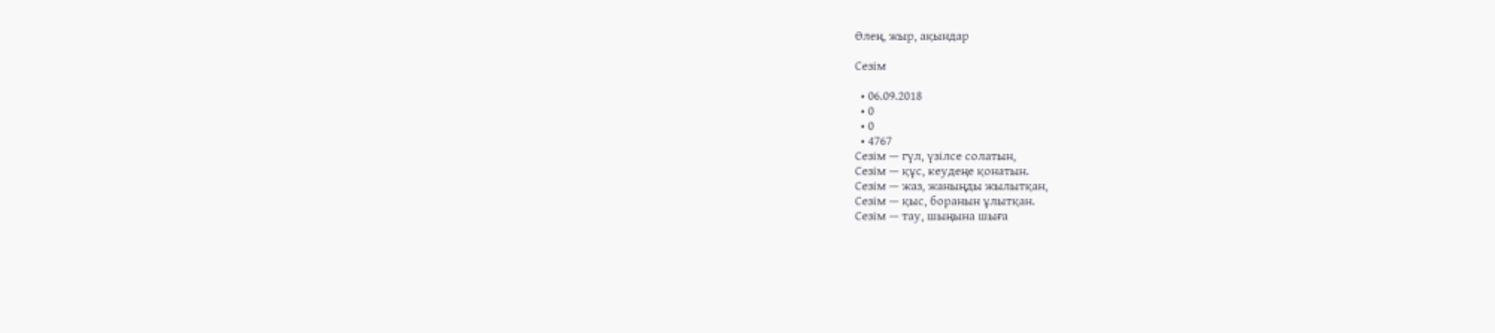Өлең, жыр, ақындар

Сезім

  • 06.09.2018
  • 0
  • 0
  • 4767
Сезім — гүл, үзілсе солатын,
Сезім — құс, кеудеңе қонатын.
Сезім — жаз, жаныңды жылытқан,
Сезім — қыс, боранын ұлытқан.
Сезім — тау, шыңына шыға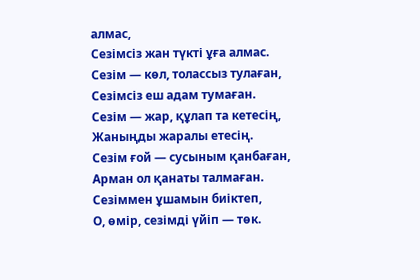алмас,
Сезімсіз жан түкті ұға алмас.
Сезім — көл, толассыз тулаған,
Сезімсіз еш адам тумаған.
Сезім — жар, құлап та кетесің,
Жаныңды жаралы етесің.
Сезім ғой — сусыным қанбаған,
Арман ол қанаты талмаған.
Сезіммен ұшамын биіктеп,
О, өмір, сезімді үйіп — төк.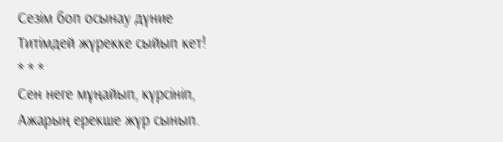Сезім боп осынау дүние
Титімдей жүрекке сыйып кет!
* * *
Сен неге мұңайып, күрсініп,
Ажарың ерекше жүр сынып.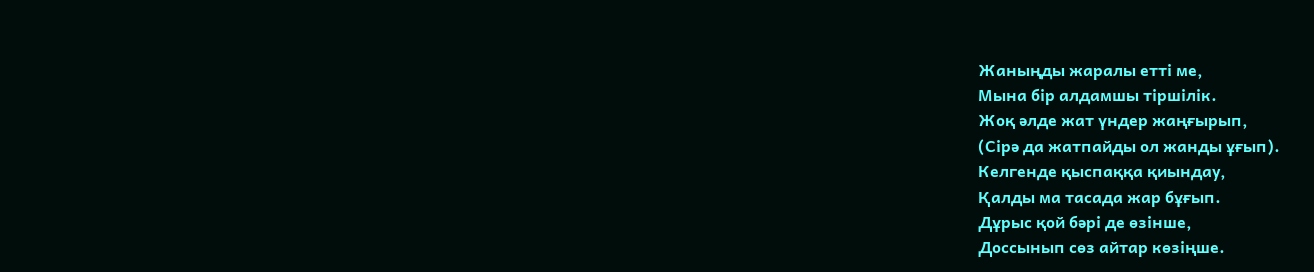Жаныңды жаралы етті ме,
Мына бір алдамшы тіршілік.
Жоқ әлде жат үндер жаңғырып,
(Сірә да жатпайды ол жанды ұғып).
Келгенде қыспаққа қиындау,
Қалды ма тасада жар бұғып.
Дұрыс қой бәрі де өзінше,
Доссынып сөз айтар көзіңше.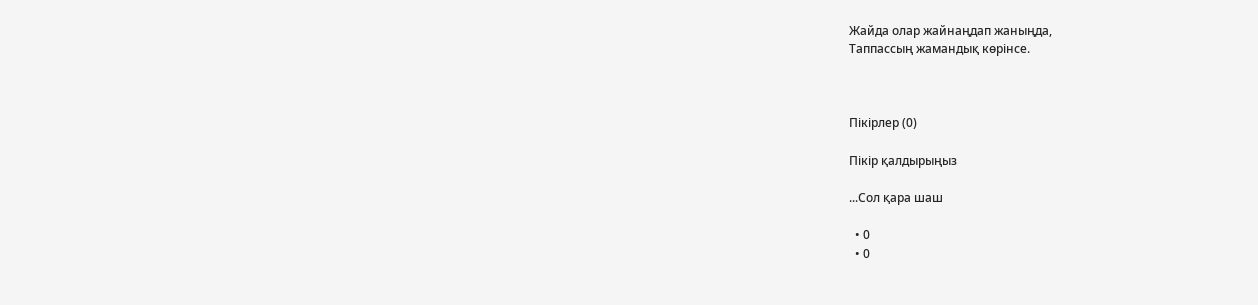Жайда олар жайнаңдап жаныңда,
Таппассың жамандық көрінсе.



Пікірлер (0)

Пікір қалдырыңыз

...Сол қара шаш

  • 0
  • 0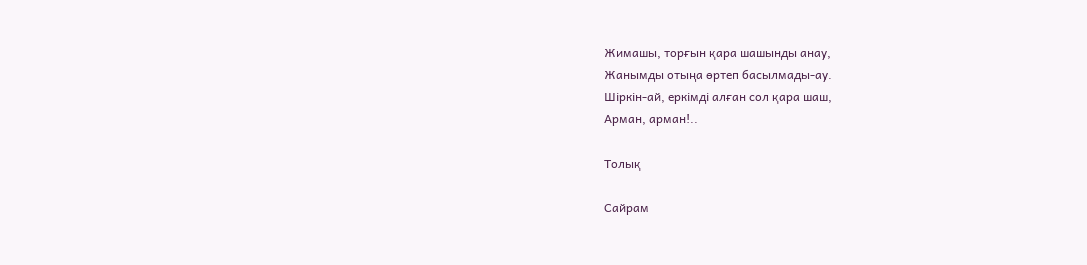Жимашы, торғын қара шашынды анау,
Жанымды отыңа өртеп басылмады-ау.
Шіркін-ай, еркімді алған сол қара шаш,
Арман, арман!..

Толық

Сайрам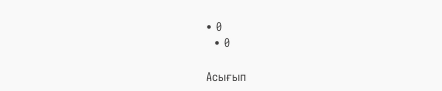• 0
  • 0

Асығып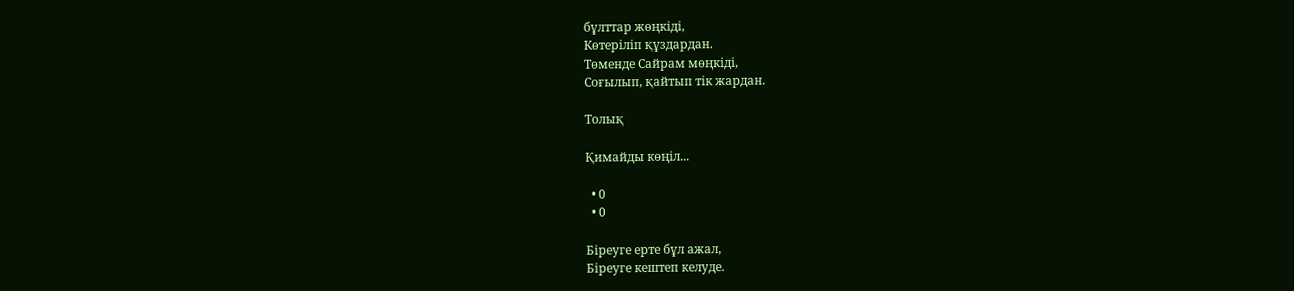бұлттар жөңкіді,
Көтеріліп құздардан.
Төменде Сайрам мөңкіді,
Соғылып, қайтып тік жардан.

Толық

Қимайды көңіл...

  • 0
  • 0

Біреуге ерте бұл ажал,
Біреуге кештеп келуде.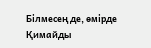Білмесең де, өмірде
Қимайды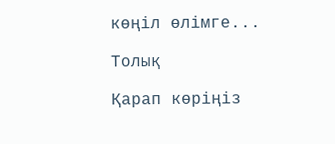көңіл өлімге...

Толық

Қарап көріңіз